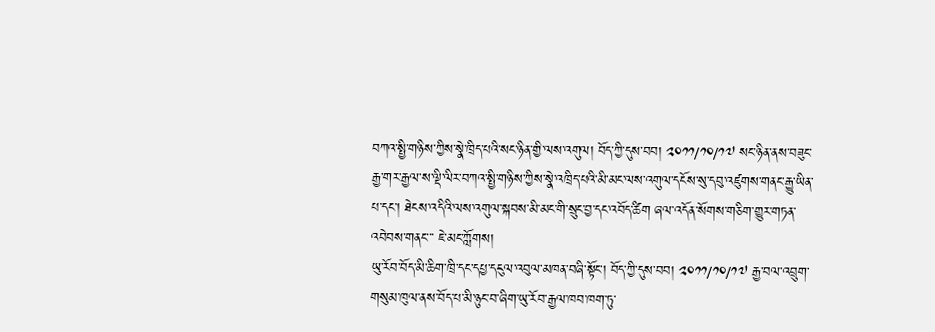བཀའ་སྤྱི་གཉིས་ཀྱིས་སྣེ་ཁྲིད་པའི་སང་ཉིན་གྱི་ལས་འགུལ། བོད་ཀྱི་དུས་བབ། ༢༠༡༡/༡༠/༡༧ སང་ཉིན་ནས་བཟུང་རྒྱ་གར་རྒྱལ་ས་ལྡི་ལིར་བཀའ་སྤྱི་གཉིས་ཀྱིས་སྣེ་འཁྲིད་པའི་མི་མང་ལས་འགུལ་དངོས་སུ་དབུ་འཛུགས་གནང་རྒྱུ་ཡིན་པ་དང་། ཐེངས་འདིའི་ལས་འགུལ་སྐབས་མི་མང་གི་སྲུང་བྱ་དང་འབོད་ཚིག ཞལ་འདོན་སོགས་གཅིག་གྱུར་གཏན་འབེབས་གནང་་་ ཇེ་མང་ཀློགས།
ཡུ་རོབ་བོད་མི་ཆིག་ཁྲི་དང་དཔྱ་དངུལ་འབུལ་མཁན་བཞི་སྟོང་། བོད་ཀྱི་དུས་བབ། ༢༠༡༡/༡༠/༡༧ རྒྱ་བལ་འབྲུག་གསུམ་ཁུལ་ནས་བོད་པ་མི་ཉུང་བ་ཞིག་ཡུ་རོབ་རྒྱལ་ཁབ་ཁག་ཏུ་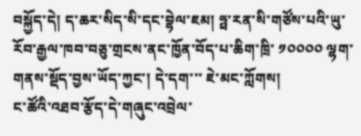བསྐྱོད་དེ། ད་ཆར་སིད་སི་དང་བྷེལ་ཇམ། ཧྥ་རན་སི་གཙོས་པའི་ཡུ་རོབ་རྒྱལ་ཁབ་བཅུ་གྲངས་ནང་ཁྱོན་བོད་པ་ཆིག་ཁྲི་ ༡༠༠༠༠ ལྷག་གནས་སྡོད་བྱས་ཡོད་ཀྱང་། དེ་དག་་་ ཇེ་མང་ཀློགས།
ང་ཚོའི་འཐབ་རྩོད་དེ་གཞུང་འབྲེལ་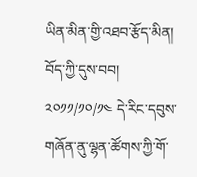ཡིན་མིན་གྱི་འཐབ་རྩོད་མིན། བོད་ཀྱི་དུས་བབ། ༢༠༡༡/༡༠/༡༤ དེ་རིང་དབུས་གཞོན་ནུ་ལྷན་ཚོགས་ཀྱི་གོ་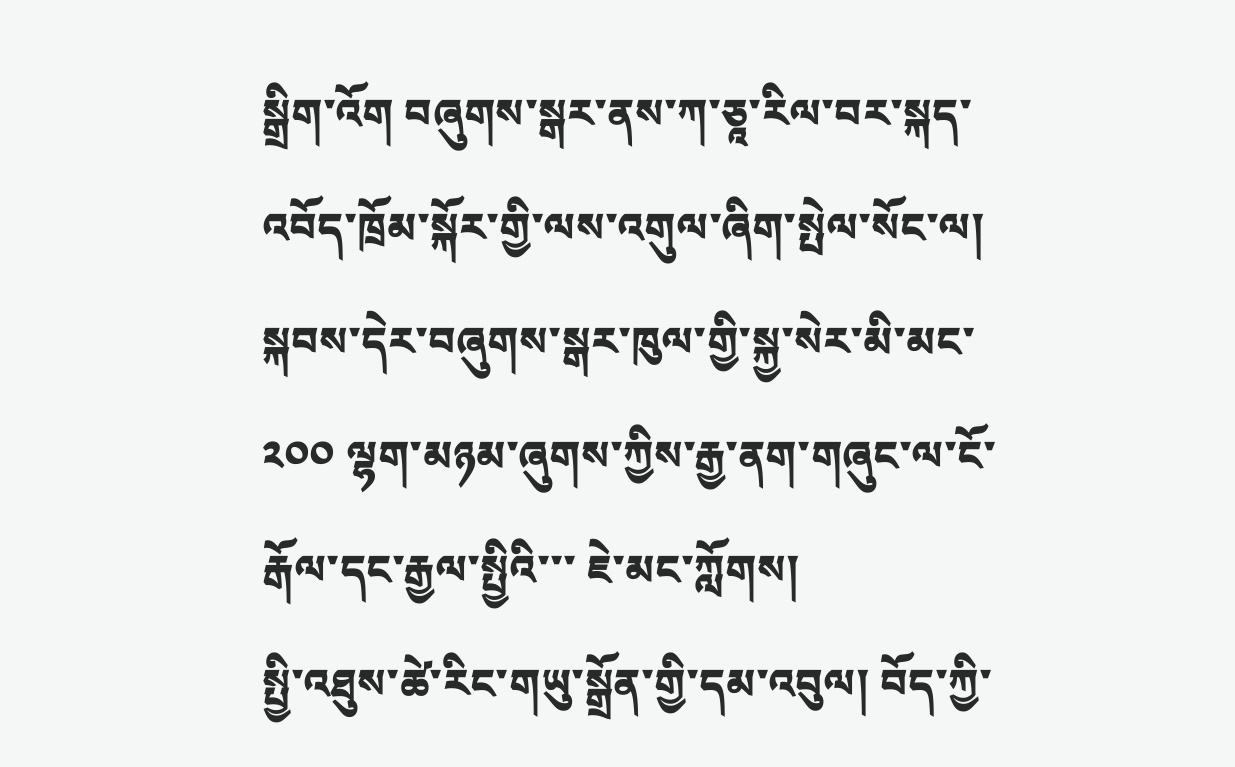སྒྲིག་འོག བཞུགས་སྒར་ནས་ཀ་ཅཱ་རིལ་བར་སྐད་འབོད་ཁྲོམ་སྐོར་གྱི་ལས་འགུལ་ཞིག་སྤེལ་སོང་ལ། སྐབས་དེར་བཞུགས་སྒར་ཁུལ་གྱི་སྐྱ་སེར་མི་མང་ ༢༠༠ ལྷག་མཉམ་ཞུགས་ཀྱིས་རྒྱ་ནག་གཞུང་ལ་ངོ་རྒོལ་དང་རྒྱལ་སྤྱིའི་་་ ཇེ་མང་ཀློགས།
སྤྱི་འཐུས་ཚེ་རིང་གཡུ་སྒྲོན་གྱི་དམ་འབུལ། བོད་ཀྱི་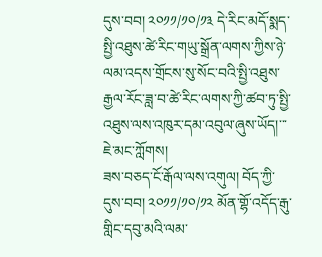དུས་བབ། ༢༠༡༡/༡༠/༡༣ དེ་རིང་མདོ་སྨད་སྤྱི་འཐུས་ཚེ་རིང་གཡུ་སྒྲོན་ལགས་ཀྱིས་ཉེ་ལམ་འདས་གྲོངས་སུ་སོང་བའི་སྤྱི་འཐུས་རྒྱལ་རོང་ཟླ་བ་ཚེ་རིང་ལགས་ཀྱི་ཚབ་ཏུ་སྤྱི་འཐུས་ལས་འཁུར་དམ་འབུལ་ཞུས་ཡོད།་་་ ཇེ་མང་ཀློགས།
ཟས་བཅད་ངོ་རྒོལ་ལས་འགུལ། བོད་ཀྱི་དུས་བབ། ༢༠༡༡/༡༠/༡༢ མོན་གྷོ་འདོད་རྒུ་གླིང་དབུ་མའི་ལམ་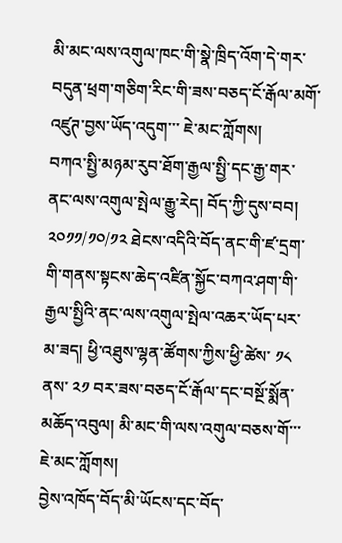མི་མང་ལས་འགུལ་ཁང་གི་སྣེ་ཁྲིད་འོག་དེ་གར་བདུན་ཕྲག་གཅིག་རིང་གི་ཟས་བཅད་ངོ་རྒོལ་མགོ་འཛུཊ་བྱས་ཡོད་འདུག་་་ ཇེ་མང་ཀློགས།
བཀའ་སྤྱི་མཉམ་རུབ་ཐོག་རྒྱལ་སྤྱི་དང་རྒྱ་གར་ནང་ལས་འགུལ་སྤེལ་རྒྱུ་རེད། བོད་ཀྱི་དུས་བབ། ༢༠༡༡/༡༠/༡༢ ཐེངས་འདིའི་བོད་ནང་གི་ཛ་དྲག་གི་གནས་སྟངས་ཆེད་འཛིན་སྐྱོང་བཀའ་ཤག་གི་རྒྱལ་སྤྱིའི་ནང་ལས་འགུལ་སྤེལ་འཆར་ཡོད་པར་མ་ཟད། ཕྱི་འཐུས་ལྷན་ཚོགས་ཀྱིས་ཕྱི་ཚེས་ ༡༨ ནས་ ༢༡ བར་ཟས་བཅད་ངོ་རྒོལ་དང་བསྔོ་སྨོན་མཆོད་འབུལ། མི་མང་གི་ལས་འགུལ་བཅས་གོ་་་ ཇེ་མང་ཀློགས།
བྱེས་འཁོད་བོད་མི་ཡོངས་དང་བོད་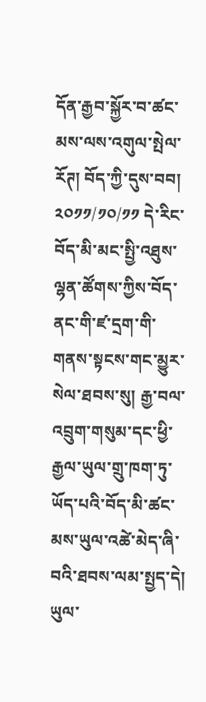དོན་རྒྱབ་སྐྱོར་བ་ཚང་མས་ལས་འགུལ་སྤེལ་རོཊ། བོད་ཀྱི་དུས་བབ། ༢༠༡༡/༡༠/༡༡ དེ་རིང་བོད་མི་མང་སྤྱི་འཐུས་ལྷན་ཚོགས་ཀྱིས་བོད་ནང་གི་ཛ་དྲག་གི་གནས་སྟངས་གང་མྱུར་སེལ་ཐབས་སུ། རྒྱ་བལ་འབྲུག་གསུམ་དང་ཕྱི་རྒྱལ་ཡུལ་གྲུ་ཁག་ཏུ་ཡོད་པའི་བོད་མི་ཚང་མས་ཡུལ་འཚེ་མེད་ཞི་བའི་ཐབས་ལམ་སྤྱད་དེ། ཡུལ་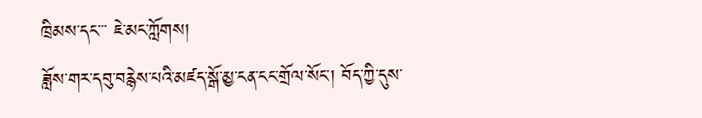ཁྲིམས་དང་་་ ཇེ་མང་ཀློགས།
ཟློས་གར་དབུ་བརྙེས་པའི་མཛད་སྒོ་མྱ་ངན་ངང་གྲོལ་སོང་། བོད་ཀྱི་དུས་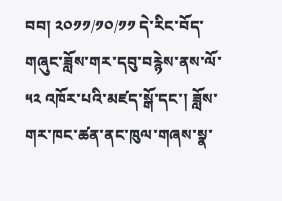བབ། ༢༠༡༡/༡༠/༡༡ དེ་རིང་བོད་གཞུང་ཟློས་གར་དབུ་བརྙེས་ནས་ལོ་ ༥༢ འཁོར་པའི་མཛད་སྒོ་དང་། ཟློས་གར་ཁང་ཚན་ནང་ཁུལ་གཞས་སྣ་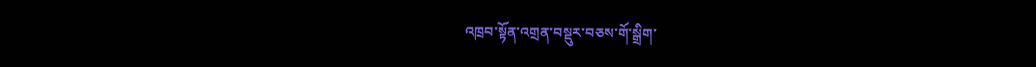འཁྲབ་སྟོན་འགྲན་བསྡུར་བཅས་གོ་སྒྲིག་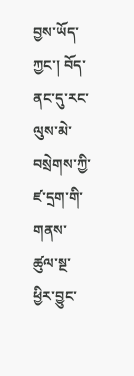བྱས་ཡོད་ཀྱང་། བོད་ནང་དུ་རང་ལུས་མེ་བསྲེགས་ཀྱི་ཛ་དྲག་གི་གནས་ཚུལ་སྔ་ཕྱིར་བྱུང་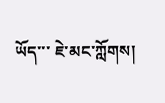ཡོད་་་ ཇེ་མང་ཀློགས།